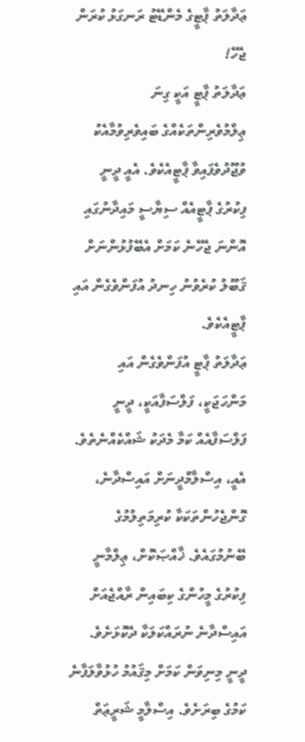ޢަދާލަތު ޕާޓީގެ މެންޑޭޓު ރަނގަޅު ކުރަން ޖެހޭ!
ޢަދާލަތު ޕާޓީ އަކީ ގިނަ ޢިލްމުވެރިންތަކެއްގެ ބައިވެރިވުމާއެކު ވުޖޫދުވެފައިވާ ޕާޓީއެކެވެ. އެއީ ދީނީ ފިކުރުގެ ޕާޓީއެއް ސިޔާސީ މައިދާނުގައި އޮންނަ ޖެހޭނެ ކަމަށް އެބޭފުޅުންނަށް ޤަބޫލު ކުރެވުނު ހިނދު އުފަންވެގެން އައި ޕާޓީއެކެވެ.
ޢަދާލަތު ޕާޓީ އުފަންވެގެން އައި މަންހަޖަކީ، ފަލްސަފާއަކީ، ދީނީ ފަލްސަފާއެއް ކަމާ މެދަކު ޝައްކެއްނެތެވެ. އެއީ، އިސްލާމްދީނަށް އައިސްދާނެ، ގޮންޖެހުންތަކަކާ ކުރިމަތިލުމުގެ ބޭނުމުގައެވެ. ޚާއްޞަކޮށް، ޢިލްމާނީ ފިކުރުގެ މީހުންގެ ކިބައިން ރާއްޖެއަށް އައިސްދާނެ ނުރައްކަލަކާ ދެކޮޅަށެވެ. ދީނީ މިނިވަން ކަމަށް މިޤައުމު ހުޅުވާލަފާނެ ކަމުގެ ބިރަށެވެ. އިސްލާމީ ޝަރީޢަތް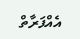އެއްފަރާތް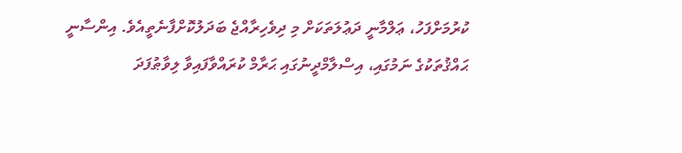ކުރުމަށްފަހު، ޢަލްމާނީ ދަޢުލަތަކަށް މި ދިވެހިރާއްޖެ ބަދަލުކޮށްފާނެތީއެވެ. އިންސާނީ ޙައްޤުތަކުގެ ނަމުގައި، އިސްލާމްދީނުގައި ޙަރާމް ކުރައްވާފައިވާ ލިވާޠުފަދަ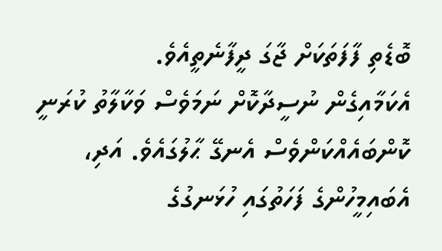ބޮޑެތި ފާފަތަކަށް ޖާގަ ދީފާނެތީއެވެ.
އެކަމާއިގެން ނުސީދާކޮށް ނަމަވެސް ވަކާލާތު ކުރަނީ ކޮންބައެއްކަންވެސް އެނގޭ ޙާލުގައެވެ. އަދި، އެބައިމީހުންގެ ފަހަތުގައި ހުޅަނގުގެ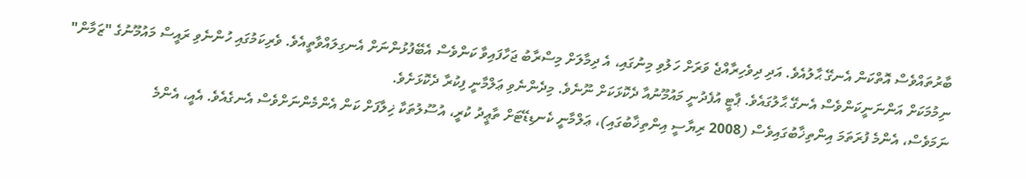ބާރުތައްވެސް އޮތްކަން އެނގޭ ޙާލުއެވެ. އަދި ދިވެހިރާއްޖެ ވަރަށް ހަލުވި މިނުގައި، އެ ދިމާލަށް މިސްރާބު ޖަހާފައިވާ ކަންވެސް އެބޭފުޅުންނަށް އެނގިލައްވާތީއެވެ. ވެރިކަމުގައި ހުންނެވި ރައީސް މައުމޫނުގެ "ޒަމާން" ނިމުމަކަށް އަންނަނީކަންވެސް އެނގޭ ޙާލުގައެވެ. ޕާޓީ އުފެދުނީ މައުމޫނުއާ ދެކޮޅަކަށް ނޫނެވެ. މިދެންނެވި ޢަލްމާނީ ފިކުރާ ދެކޮޅަށެވެ.
ނަމަވެސް، އެންމެ ފުރަތަމަ އިންތިޚާބުގައިވެސް (2008 ރިޔާސީ އިންތިޚާބުގައި)، ޢަލްމާނީ ކެނޑިޑޭޓަށް ތާޢީދު ކުރީ، އުސޫލުތަކާ ޚިލާފަށް ކަން އެންމެންނަށްވެސް އެނގެއެވެ. އެއީ، އެންމެ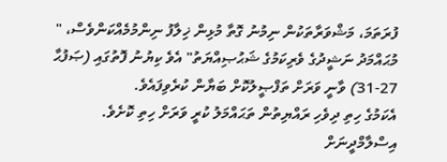ފުރަތަމަ، މަޝްވަރާތަކުން ނިމުނު ގޮތާ މުޅިން ޚިލާފު ނިންމުމެއްކަންވެސް، " މުޙައްމަދު ނަޝީދުގެ ވެރިކަމުގެ ޝަޙުޞިއްޔަތު" އެވެ ކިޔުނު ފޮތުގައި (ޞަފުޙާ 27-31) ވާނީ ވަރަށް ތަފްޞީލުކޮށް ބަޔާން ކުރެވިފައެވެ.
އެކަމުގެ ހިތި ދިވެހި ރައްޔިތުން ތަޙައްމަލު ކުރީ ވަރަށް ހިތި ކޮށެވެ. އިސްލާމްދީނަށް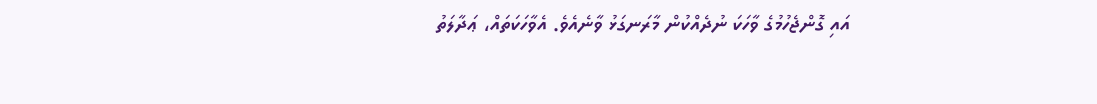އައި ގޮންޖެހުމުގެ ވާހަކަ ނުދެއްކުން މާރަނގަޅު ވާނެއެވެ. އެވާހަކަތައް، ޢަދާލަތު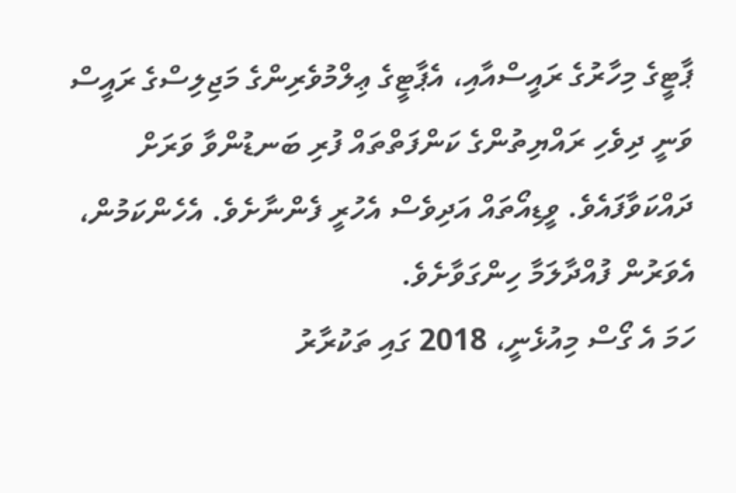ޕާޓީގެ މިހާރުގެ ރައީސްއާއި، އެޕާޓީގެ ޢިލްމުވެރިންގެ މަޖިލިސްގެ ރައީސް ވަނީ ދިވެހި ރައްޔިތުންގެ ކަންފަތްތައް ފުރި ބަނޑުންވާ ވަރަށް ދައްކަވާފައެވެ. ވީޑިއޯތައް އަދިވެސް އެހުރީ ފެންނާށެވެ. އެހެންކަމުން، އެވަރުން ފުއްދާލަމާ ހިންގަވާށެވެ.
ހަމަ އެ ގޯސް މިއުޅެނީ، 2018 ގައި ތަކުރާރު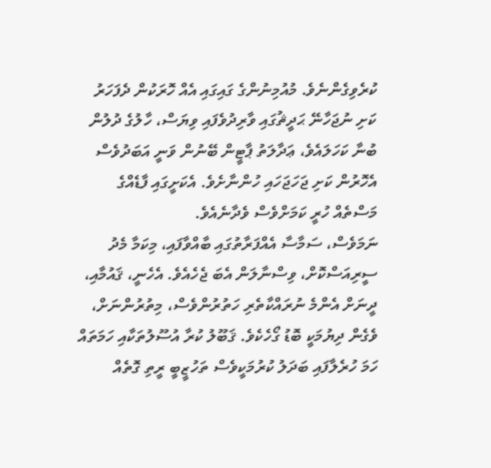ކުރެވިގެންނެވެ. މުއުމިނުންގެ ގައިގައި އެއް ހޮރަކުން ދެފަހަރު ކަށި ނުޖަހާނޭ ޙަދީޘުގައި ވާރިދުވެފައި ވިޔަސް، ހާލުގެ ދުލުން ބުނާ ކަހަލައެވެ، ޢަދާލަތު ޕާޓީން ބޭނުން ވަނީ އަބަދުވެސް އެހޮރުން ކަށި ޖަހަޖަހައި ހުންނާށެވެ. އެކަށީގައި ފާޑެއްގެ މަސްތެއް ހުރީ ކަމަށްވެސް ވެދާނެއެވެ.
ނަމަވެސް، ސަމާސާ އެއްފަރާތުގައި ބާއްވާފައި، މިކަމާ މެދު ސީރިއަސްކޮށް، ވިސްނާލަން އެބަ ޖެހެއެވެ. އެހެނީ، ޤައުމާއި، ދީނަށް އެންމެ ނުރައްކާތެރި ހަތުރުންވެސް، މިތުރުންނަށް، ވެގެން ދިޔުމަކީ ބޮޑު ގޯހެކެވެ. ޤަބޫލު ކުރާ އުސޫލުތަކާއި ހަމަތައް ހަމަ ހުރެލާފައި ބަދަލު ކުރުމަކީވެސް ތަހުޒީބީ ރީތި ގޮތެއް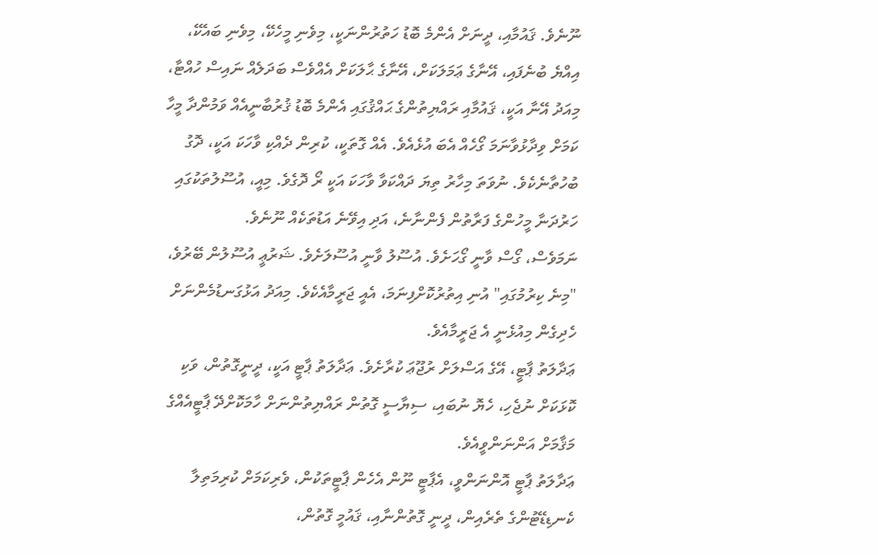ނޫނެވެ. ޤައުމާއި، ދީނަށް އެންމެ ބޮޑު ހަތުރުންނަކީ، މިވެނި މީހެކޭ، މިވެނި ބައެކޭ، އިއްޔެ ބުނެފައި، އޭނާގެ ޢަމަލަކަށް، އޭނާގެ ޙާލަކަށް އެއްވެސް ބަދަލެއް ނައިސް ހުއްޓާ، މިއަދު އޭނާ އަކީ، ޤައުމާއި ރައްޔިތުންގެ ޙައްޤުގައި އެންމެ ބޮޑު ޤުރުބާނީއެއް ވަމުންދާ މީހާ ކަމަށް ވިދާޅުވާނަމަ ގޯހެއް އެބަ އުޅެއެވެ. އެއް ގޮތަކީ، ކުރިން ދެއްކި ވާހަކަ އަކީ، ދޮގު ބުހުތާނެކެވެ. ނުވަތަ މިހާރު ތިޔަ ދައްކަވާ ވާހަކަ އަކީ ރޯ ދޮގެވެ. މިއީ، އުސޫލުތަކުގައި ހަރުދަނާ މީހުންގެ ފަރާތުން ފެންނާނެ، އަދި އިވޭނެ އަޑުތަކެއް ނޫނެވެ.
ނަމަވެސް، ގޯސް ވާނީ ގޯހަށެވެ. އުސޫލު ވާނީ އުސޫލަށެވެ. ޝަރުޢީ އުސޫލުން ބޭރުވެ، "މިނެ ކިރުމުގައި" އުނި އިތުރުކޮށްފިނަމަ، އެއީ ޖަރީމާއެކެވެ. މިއަދު އަޅުގަނޑުމެންނަށް ހެދިގެން މިއުޅެނީ އެ ޖަރީމާއެވެ.
ޢަދާލަތު ޕާޓީ، އޭގެ އަސްލަށް ރުޖޫޢަ ކުރާށެވެ. ޢަދާލަތު ޕާޓީ އަކީ، ދީނީގޮތުން، ވަކި ކޮޅަކަށް ނުޖެހި، ހެޔޮ ނުބައި، ސިޔާސީ ގޮތުން ރައްޔިތުންނަށް ހާމަކޮށްދޭ ޕާޓީއެއްގެ މަޤާމަށް އަންނަންވީއެވެ.
ޢަދާލަތު ޕާޓީ އޮންނަންވީ، އެޕާޓީ ނޫން އެހެން ޕާޓީތަކުން، ވެރިކަމަށް ކުރިމަތިލާ ކެނޑިޑޭޓުންގެ ތެރެއިން، ދީނީ ގޮތުންނާއި، ޤައުމީ ގޮތުން،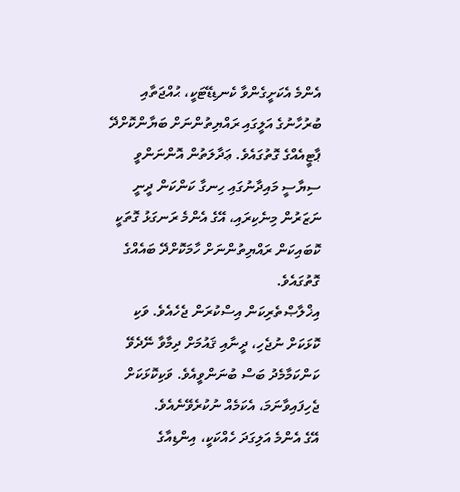އެންމެ އެކަށީގެންވާ ކެނޑިޑޭޓަކީ، ޙުއްޖަތާއި ބުރުހާނުގެ އަލީގައި ރައްޔިތުންނަށް ބަޔާންކޮށްދޭ ޕާޓީއެއްގެ ގޮތުގައެވެ. ޢަދާލަތުން އޮންނަންވީ ސިޔާސީ މައިދާނުގައި ހިނގާ ކަންކަން ދީނީ ނަޒަރުން މިނެކިރައި، އޭގެ އެންމެ ރަނގަޅު ގޮތަކީ ކޮބައިކަން ރައްޔިތުންނަށް ހާމަކޮށްދޭ ބައެއްގެ ގޮތުގައެވެ.
އިޚްލާޞްތެރިކަން އިސްކުރަން ޖެހެއެވެ. ވަކި ކޮޅަކަށް ނުޖެހި، ދީނާއި ޤައުމަށް ދިމާވާ ނޭދެވޭ ކަންކަމާމެދު ބަސް ބުނަންވީއެވެ. ވަކިކޮޅަކަށް ޖެހިފައިވާނަމަ، އެކަމެއް ނުކުރެވޭނެއެވެ.
އޭގެ އެންމެ އަލިގަދަ ހެއްކަކީ، އިންޑިއާގެ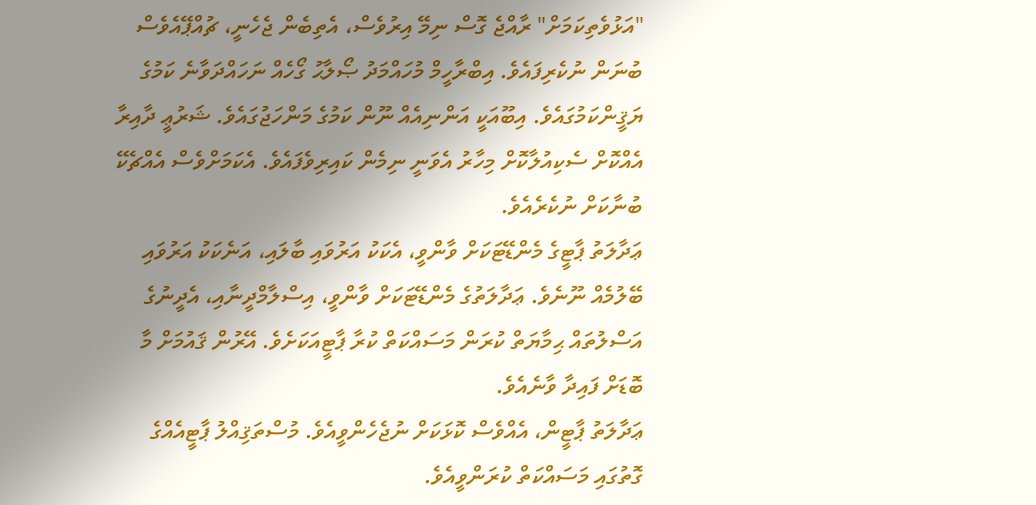"އަޅުވެތިކަމަށް" ރާއްޖެ ގޮސް ނިމޭ އިރުވެސް، އެތިބެން ޖެހެނީ، ޗުއްޕޭއެވެސް ބުނަން ނުކެރިފައެވެ. އިބްރާހީމް މުހައްމަދު ޞޯލާޙު ގޯހެއް ނަހައްދަވާނެ ކަމުގެ ޔަޤީންކަމުގައެވެ. އިބޫއަކީ އަންނިއެއް ނޫން ކަމުގެ މަންހަޖުގައެވެ. ޝަރުޢީ ދާއިރާ އެއްކޮށް ސެކިއުލާކޮށް މިހާރު އެވަނީ ނިމެން ކައިރިވެފައެވެ. އެކަމަށްވެސް އެއްޗެކޭ ބުނާކަށް ނުކެރެއެވެ.
ޢަދާލަތު ޕާޓީގެ މެންޑޭޓަކަށް ވާންވީ، އެކަކު އަރުވައި ބާލައި، އަނެކަކު އަރުވައި ބޭލުމެއް ނޫނެވެ. ޢަދާލަތުގެ މެންޑޭޓަކަށް ވާންވީ، އިސްލާމްދީނާއި، އެދީނުގެ އަސްލުތައް ޙިމާޔަތް ކުރަން މަސައްކަތް ކުރާ ޕާޓީއަކަށެވެ. އޭރުން ޤައުމަށް މާ ބޮޑަށް ފައިދާ ވާނެއެވެ.
ޢަދާލަތު ޕާޓީން، އެއްވެސް ކޮޅަކަށް ނުޖެހެންވީއެވެ. މުސްތަޤިއްލު ޕާޓީއެއްގެ ގޮތުގައި މަސައްކަތް ކުރަންވީއެވެ.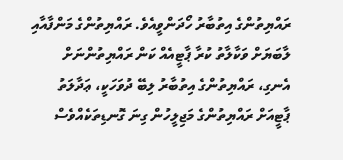ރައްޔިތުންގެ އިތުބާރު ހޯދަންވީއެވެ. ރައްޔިތުންގެ މަންފާއާއި ލާބަޔަށް ވަކާލާތު ކުރާ ޕާޓީއެއް ކަން ރައްޔިތުންނަށް އެނގި، ރައްޔިތުންގެ އިތުބާރު ލިބޭ ދުވަހަކީ، ޢަދާލަތު ޕާޓީއަށް ރައްޔިތުންގެ މަޖިލީހުން ގިނަ ގޮނޑިތަކެއްވެސް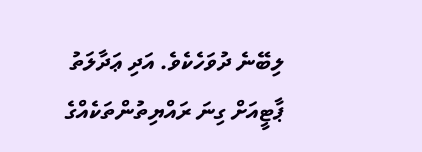ލިބޭނެ ދުވަހެކެވެ. އަދި ޢަދާލަތު ޕާޓީއަށް ގިނަ ރައްޔިތުންތަކެއްގެ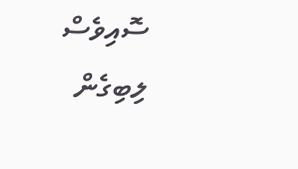ސޮއިވެސް ލިބިގެން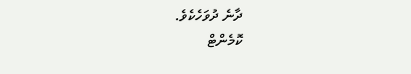ދާނެ ދުވަހެކެވެ.
ކޮމެންޓް